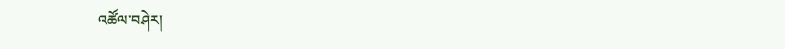འཚོལ་བཤེར།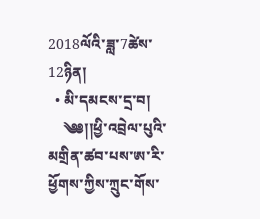2018ལོའི་ཟླ་7ཚེས་12ཉིན།
  • མི་དམངས་དྲ་བ།
    ༄༅།།ཕྱི་འབྲེལ་པུའི་མགྲིན་ཚབ་པས་ཨ་རི་ཕྱོགས་ཀྱིས་ཀྲུང་གོས་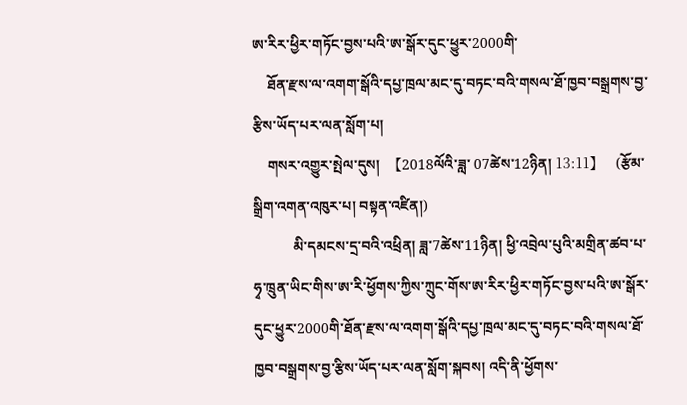ཨ་རིར་ཕྱིར་གཏོང་བྱས་པའི་ཨ་སྒོར་དུང་ཕྱུར་2000གི་
    ཐོན་རྫས་ལ་འགག་སྒོའི་དཔྱ་ཁྲལ་མང་དུ་བཏང་བའི་གསལ་ཐོ་ཁྱབ་བསྒྲགས་བྱ་རྩིས་ཡོད་པར་ལན་སློག་པ།
    གསར་འགྱུར་སྤེལ་དུས།  【2018ལོའི་ཟླ་ 07ཚེས་12ཉིན། 13:11】   (རྩོམ་སྒྲིག་འགན་འཁུར་པ། བསྟན་འཛིན།)
           མི་དམངས་དྲ་བའི་འཕྲིན། ཟླ་7ཚེས་11ཉིན། ཕྱི་འབྲེལ་པུའི་མགྲིན་ཚབ་པ་ཧྭ་ཁྲུན་ཡིང་གིས་ཨ་རི་ཕྱོགས་ཀྱིས་ཀྲུང་གོས་ཨ་རིར་ཕྱིར་གཏོང་བྱས་པའི་ཨ་སྒོར་དུང་ཕྱུར་2000གི་ཐོན་རྫས་ལ་འགག་སྒོའི་དཔྱ་ཁྲལ་མང་དུ་བཏང་བའི་གསལ་ཐོ་ཁྱབ་བསྒྲགས་བྱ་རྩིས་ཡོད་པར་ལན་སློག་སྐབས། འདི་ནི་ཕྱོགས་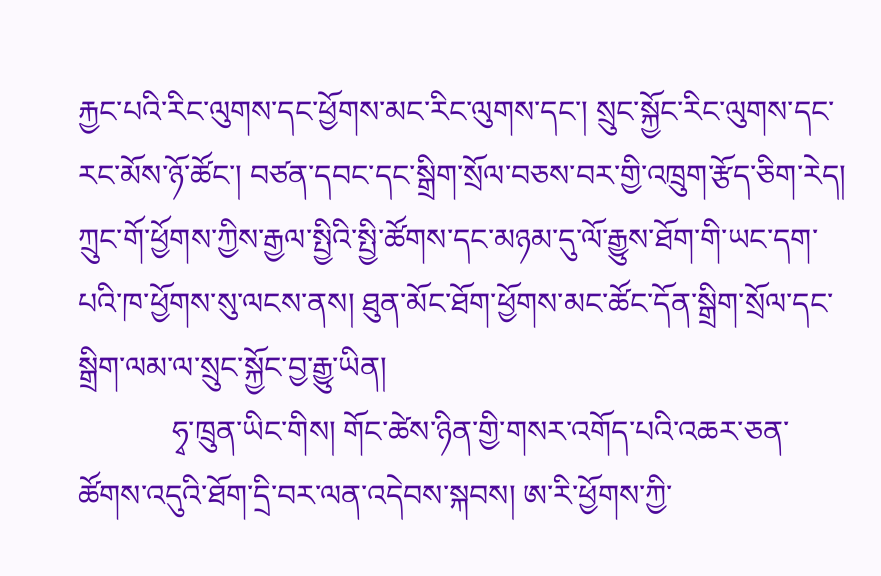རྐྱང་པའི་རིང་ལུགས་དང་ཕྱོགས་མང་རིང་ལུགས་དང་། སྲུང་སྐྱོང་རིང་ལུགས་དང་རང་མོས་ཉོ་ཚོང་། བཙན་དབང་དང་སྒྲིག་སྲོལ་བཅས་བར་གྱི་འཁྲུག་རྩོད་ཅིག་རེད།  ཀྲུང་གོ་ཕྱོགས་ཀྱིས་རྒྱལ་སྤྱིའི་སྤྱི་ཚོགས་དང་མཉམ་དུ་ལོ་རྒྱུས་ཐོག་གི་ཡང་དག་པའི་ཁ་ཕྱོགས་སུ་ལངས་ནས། ཐུན་མོང་ཐོག་ཕྱོགས་མང་ཚོང་དོན་སྒྲིག་སྲོལ་དང་སྒྲིག་ལམ་ལ་སྲུང་སྐྱོང་བྱ་རྒྱུ་ཡིན།
            ཧྭ་ཁྲུན་ཡིང་གིས། གོང་ཚེས་ཉིན་གྱི་གསར་འགོད་པའི་འཆར་ཅན་ཚོགས་འདུའི་ཐོག་དྲི་བར་ལན་འདེབས་སྐབས། ཨ་རི་ཕྱོགས་ཀྱི་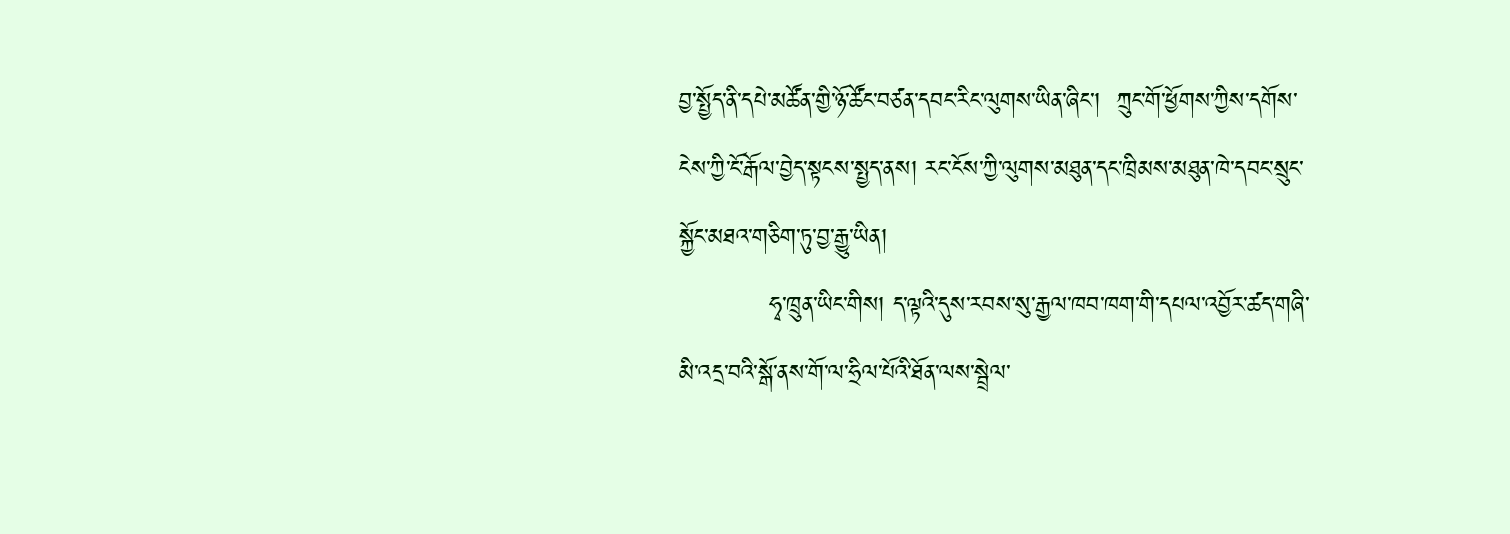བྱ་སྤྱོད་ནི་དཔེ་མཚོན་གྱི་ཉོ་ཚོང་བཙན་དབང་རིང་ལུགས་ཡིན་ཞིང་།  ཀྲུང་གོ་ཕྱོགས་ཀྱིས་དགོས་ངེས་ཀྱི་ངོ་རྒོལ་བྱེད་སྟངས་སྤྱད་ནས། རང་ངོས་ཀྱི་ལུགས་མཐུན་དང་ཁྲིམས་མཐུན་ཁེ་དབང་སྲུང་སྐྱོང་མཐའ་གཅིག་ཏུ་བྱ་རྒྱུ་ཡིན།
           ཧྭ་ཁྲུན་ཡིང་གིས། ད་ལྟའི་དུས་རབས་སུ་རྒྱལ་ཁབ་ཁག་གི་དཔལ་འབྱོར་ཚད་གཞི་མི་འདྲ་བའི་སྒོ་ནས་གོ་ལ་ཧྲིལ་པོའི་ཐོན་ལས་སྦྲེལ་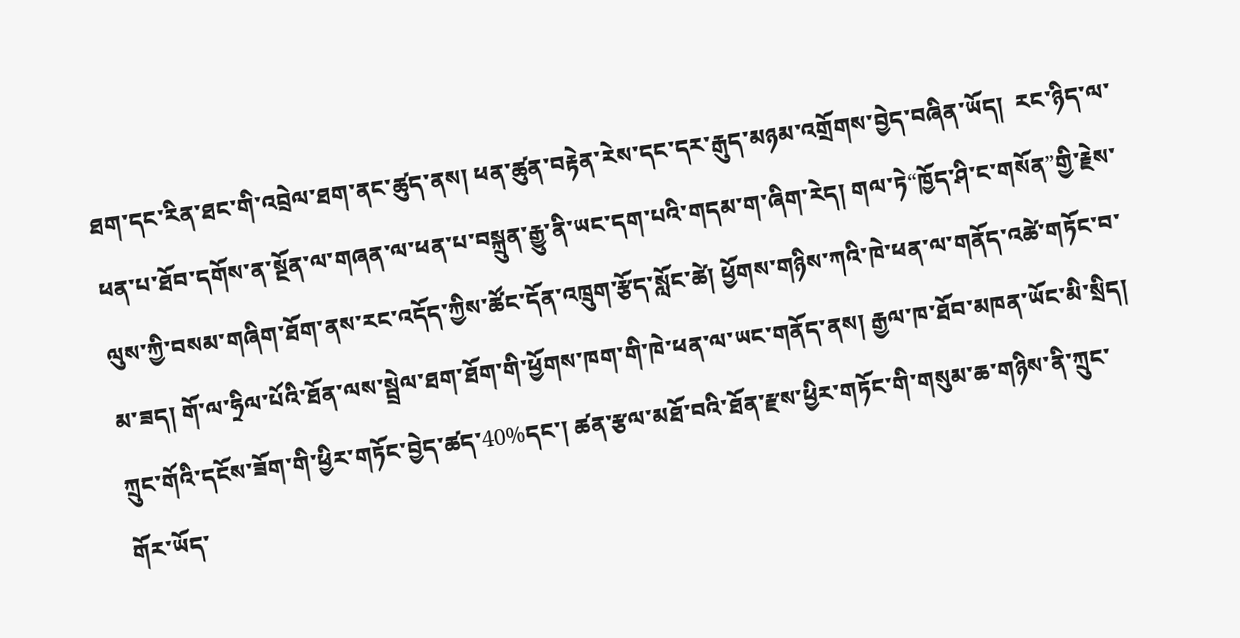ཐག་དང་རིན་ཐང་གི་འབྲེལ་ཐག་ནང་ཚུད་ནས། ཕན་ཚུན་བརྟེན་རེས་དང་དར་རྒུད་མཉམ་འགྲོགས་བྱེད་བཞིན་ཡོད།  རང་ཉིད་ལ་ཕན་པ་ཐོབ་དགོས་ན་སྔོན་ལ་གཞན་ལ་ཕན་པ་བསྐྲུན་རྒྱུ་ནི་ཡང་དག་པའི་གདམ་ག་ཞིག་རེད། གལ་ཏེ“ཁྱོད་ཤི་ང་གསོན”གྱི་རྗེས་ལུས་ཀྱི་བསམ་གཞིག་ཐོག་ནས་རང་འདོད་ཀྱིས་ཚོང་དོན་འཁྲུག་རྩོད་སློང་ཚེ། ཕྱོགས་གཉིས་ཀའི་ཁེ་ཕན་ལ་གནོད་འཚེ་གཏོང་བ་མ་ཟད། གོ་ལ་ཧྲིལ་པོའི་ཐོན་ལས་སྦྲེལ་ཐག་ཐོག་གི་ཕྱོགས་ཁག་གི་ཁེ་ཕན་ལ་ཡང་གནོད་ནས། རྒྱལ་ཁ་ཐོབ་མཁན་ཡོང་མི་སྲིད། ཀྲུང་གོའི་དངོས་ཟོག་གི་ཕྱིར་གཏོང་བྱེད་ཚད་40%དང་། ཚན་རྩལ་མཐོ་བའི་ཐོན་རྫས་ཕྱིར་གཏོང་གི་གསུམ་ཆ་གཉིས་ནི་ཀྲུང་གོར་ཡོད་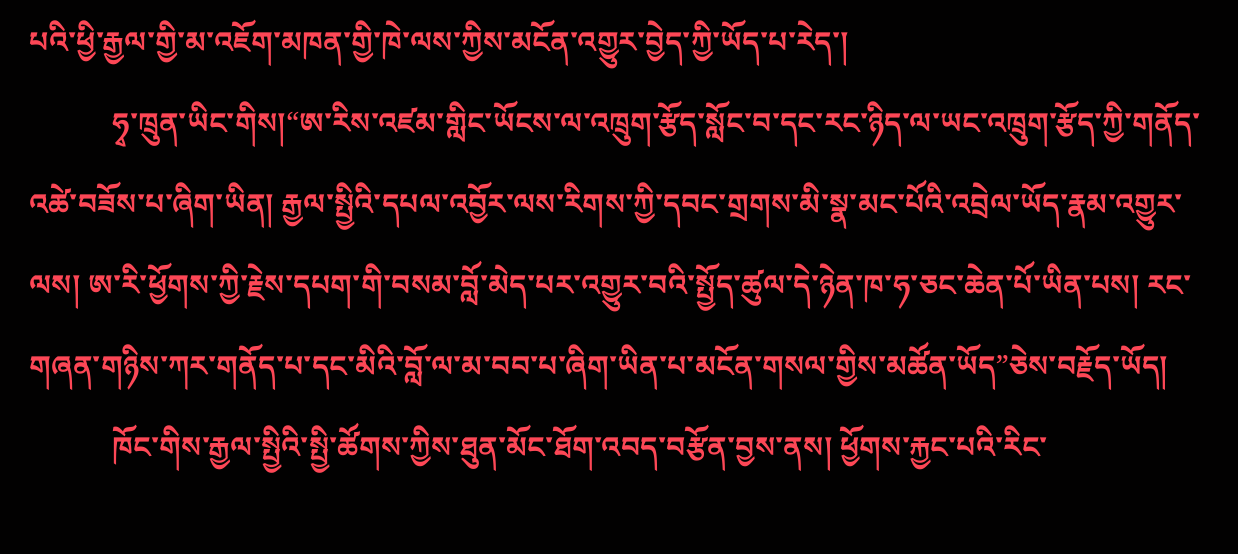པའི་ཕྱི་རྒྱལ་གྱི་མ་འཇོག་མཁན་གྱི་ཁེ་ལས་ཀྱིས་མངོན་འགྱུར་བྱེད་ཀྱི་ཡོད་པ་རེད་།
           ཧྭ་ཁྲུན་ཡིང་གིས།“ཨ་རིས་འཛམ་གླིང་ཡོངས་ལ་འཁྲུག་རྩོད་སློང་བ་དང་རང་ཉིད་ལ་ཡང་འཁྲུག་རྩོད་ཀྱི་གནོད་འཚེ་བཟོས་པ་ཞིག་ཡིན། རྒྱལ་སྤྱིའི་དཔལ་འབྱོར་ལས་རིགས་ཀྱི་དབང་གྲགས་མི་སྣ་མང་པོའི་འབྲེལ་ཡོད་རྣམ་འགྱུར་ལས། ཨ་རི་ཕྱོགས་ཀྱི་རྗེས་དཔག་གི་བསམ་བློ་མེད་པར་འགྱུར་བའི་སྤྱོད་ཚུལ་དེ་ཉེན་ཁ་ཧ་ཅང་ཆེན་པོ་ཡིན་པས། རང་གཞན་གཉིས་ཀར་གནོད་པ་དང་མིའི་བློ་ལ་མ་བབ་པ་ཞིག་ཡིན་པ་མངོན་གསལ་གྱིས་མཚོན་ཡོད”ཅེས་བརྗོད་ཡོད།
           ཁོང་གིས་རྒྱལ་སྤྱིའི་སྤྱི་ཚོགས་ཀྱིས་ཐུན་མོང་ཐོག་འབད་བརྩོན་བྱས་ནས། ཕྱོགས་རྐྱང་པའི་རིང་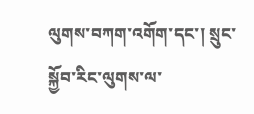ལུགས་བཀག་འགོག་དང་། སྲུང་སྐྱོབ་རིང་ལུགས་ལ་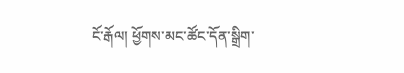ངོ་རྒོལ། ཕྱོགས་མང་ཚོང་དོན་སྒྲིག་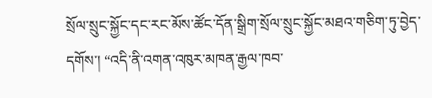སྲོལ་སྲུང་སྐྱོང་དང་རང་མོས་ཚོང་དོན་སྒྲིག་སྲོལ་སྲུང་སྐྱོང་མཐའ་གཅིག་ཏུ་བྱེད་དགོས་། “འདི་ནི་འགན་འཁུར་མཁན་རྒྱལ་ཁབ་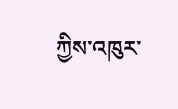ཀྱིས་འཁུར་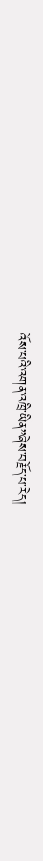འོས་པའི་འགན་འཁྲི་ཡིན”ཞེས་བརྗོད་པ་རེད།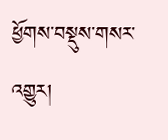ཕྱོགས་བསྡུས་གསར་འགྱུར།